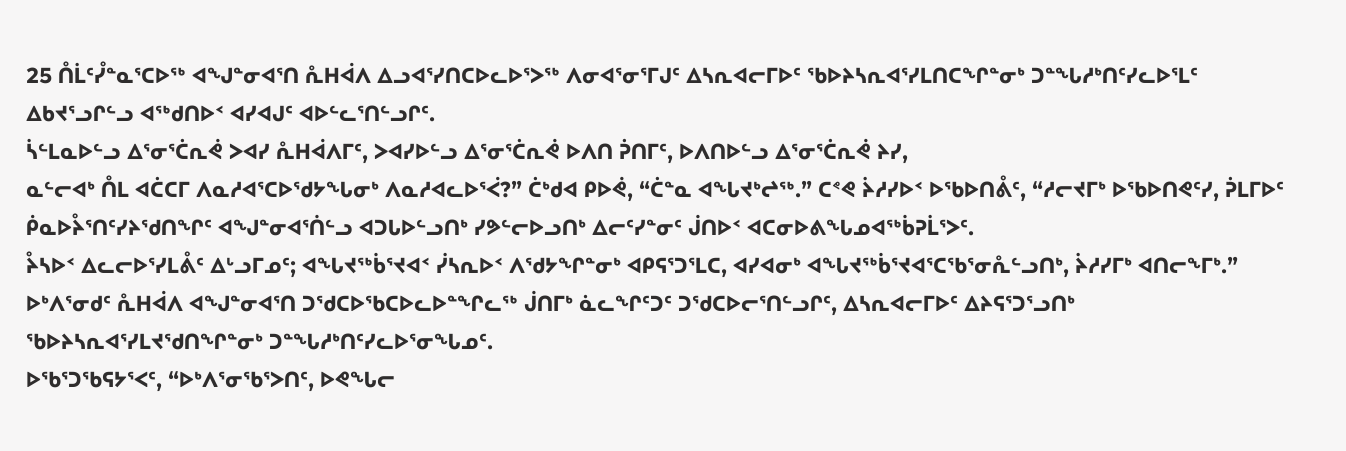25 ᑍᒫᑦᓮᓐᓇᕐᑕᐅᖅ ᐊᖑᓐᓂᐊᕐᑎ ᕅᕼᐋᐱ ᐃᓗᐊᕐᓯᑎᑕᐅᓚᐅᕐᐳᖅ ᐱᓂᐊᕐᓂᕐᒥᒍᑦ ᐃᓴᕆᐊᓕᒥᐅᑦ ᖃᐅᔨᓴᕆᐊᕐᓯᒪᑎᑕᖏᓐᓂᒃ ᑐᓐᖓᓱᒃᑎᑦᓯᓚᐅᕐᒪᑦ ᐃᑲᔪᕐᓗᒋᓪᓗ ᐊᖅᑯᑎᐅᑉ ᐊᓯᐊᒍᑦ ᐊᐅᓪᓚᕐᑎᓪᓗᒋᑦ.
ᓵᓪᒪᓇᐅᓪᓗ ᐃᕐᓂᕐᑖᕆᕚ ᐳᐊᓯ ᕅᕼᐋᐱᒥᑦ, ᐳᐊᓯᐅᓪᓗ ᐃᕐᓂᕐᑖᕆᕚ ᐅᐱᑎ ᕉᑎᒥᑦ, ᐅᐱᑎᐅᓪᓗ ᐃᕐᓂᕐᑖᕆᕚ ᔨᓯ,
ᓇᓪᓕᐊᒃ ᑍᒪ ᐊᑖᑕᒥ ᐱᓇᓱᐊᕐᑕᐅᖁᔭᖓᓂᒃ ᐱᓇᓱᐊᓚᐅᕐᐹ?” ᑖᒃᑯᐊ ᑭᐅᕚ, “ᑖᓐᓇ ᐊᖓᔪᒃᖠᖅ.” ᑕᕝᕙ ᔩᓱᓯᐅᑉ ᐅᖃᐅᑎᕔᑦ, “ᓱᓕᔪᒥᒃ ᐅᖃᐅᑎᕙᑦᓯ, ᕉᒪᒥᐅᑦ ᑮᓇᐅᔧᕐᑎᑦᓯᔨᖁᑎᖏᑦ ᐊᖑᓐᓂᐊᕐᑏᓪᓗ ᐊᑐᒐᐅᓪᓗᑎᒃ ᓯᕗᓪᓕᐅᓗᑎᒃ ᐃᓕᑦᓯᓐᓂᑦ ᒎᑎᐅᑉ ᐊᑕᓂᐅᕕᖓᓄᐊᖅᑳᕈᒫᕐᐳᑦ.
ᔧᓴᐅᑉ ᐃᓚᓕᐅᕐᓯᒪᕔᑦ ᐃᒡᓗᒥᓄᑦ; ᐊᖓᔪᖅᑳᕐᔪᐊᑉ ᓰᓴᕆᐅᑉ ᐱᖁᔭᖏᓐᓂᒃ ᐊᑭᕋᕐᑐᕐᒪᑕ, ᐊᓯᐊᓂᒃ ᐊᖓᔪᖅᑳᕐᔪᐊᕐᑕᖃᕐᓂᕅᓪᓗᑎᒃ, ᔩᓱᓯᒥᒃ ᐊᑎᓕᖕᒥᒃ.”
ᐅᒃᐱᕐᓂᑯᑦ ᕅᕼᐋᐱ ᐊᖑᓐᓂᐊᕐᑎ ᑐᖁᑕᐅᖃᑕᐅᓚᐅᓐᖏᓚᖅ ᒎᑎᒥᒃ ᓈᓚᖏᑦᑐᑦ ᑐᖁᑕᐅᓕᕐᑎᓪᓗᒋᑦ, ᐃᓴᕆᐊᓕᒥᐅᑦ ᐃᔨᕋᕐᑐᕐᓗᑎᒃ ᖃᐅᔨᓴᕆᐊᕐᓯᒪᔪᖁᑎᖏᓐᓂᒃ ᑐᓐᖓᓱᒃᑎᑦᓯᓚᐅᕐᓂᖓᓄᑦ.
ᐅᖃᕐᑐᖃᕋᔭᕐᐸᑦ, “ᐅᒃᐱᕐᓂᖃᕐᐳᑎᑦ, ᐅᕙᖓᓕ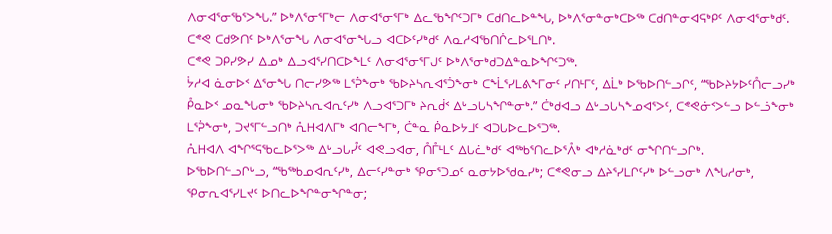ᐱᓂᐊᕐᓂᖃᕐᐳᖓ.” ᐅᒃᐱᕐᓂᕐᒥᒃᓕ ᐱᓂᐊᕐᓂᕐᒥᒃ ᐃᓚᖃᖏᑦᑐᒥᒃ ᑕᑯᑎᓚᐅᓐᖓ, ᐅᒃᐱᕐᓂᓐᓂᒃᑕᐅᖅ ᑕᑯᑎᓐᓂᐊᕋᒃᑭᑦ ᐱᓂᐊᕐᓂᒃᑯᑦ.
ᑕᕝᕙ ᑕᑯᕗᑎᑦ ᐅᒃᐱᕐᓂᖓ ᐱᓂᐊᕐᓂᖓᓗ ᐊᑕᐅᑦᓯᒃᑯᑦ ᐱᓇᓱᐊᖃᑎᒌᓚᐅᕐᒪᑎᒃ.
ᑕᕝᕙ ᑐᑭᓯᕗᓯ ᐃᓄᒃ ᐃᓗᐊᕐᓯᑎᑕᐅᖕᒪᑦ ᐱᓂᐊᕐᓂᕐᒥᒍᑦ ᐅᒃᐱᕐᓂᒃᑯᑐᐃᓐᓇᐅᖏᑦᑐᖅ.
ᔮᓱᐊ ᓈᓂᐅᑉ ᐃᕐᓂᖓ ᑎᓕᓯᕗᖅ ᒪᕐᕉᖕᓂᒃ ᖃᐅᔨᓴᕆᐊᕐᑑᖕᓂᒃ ᑕᖕᒫᕐᓯᒪᕕᖕᒥᓂᑦ ᓯᑎᒻᒥᑦ, ᐃᒫᒃ ᐅᖃᐅᑎᓪᓗᒋᑦ, “ᖃᐅᔨᔭᐅᑦᑍᓕᓗᓯᒃ ᑬᓇᐅᑉ ᓄᓇᖓᓂᒃ ᖃᐅᔨᓴᕆᐊᕆᑦᓯᒃ ᐱᓗᐊᕐᑐᒥᒃ ᔨᕆᑰᑉ ᐃᒡᓗᒐᓴᖏᓐᓂᒃ.” ᑖᒃᑯᐊᓗ ᐃᒡᓗᒐᓴᖕᓄᐊᕐᐳᑦ, ᑕᕝᕙᓃᑉᐳᓪᓗ ᐅᓪᓘᖕᓂᒃ ᒪᕐᕉᖕᓂᒃ, ᑐᔪᕐᒥᓪᓗᑎᒃ ᕅᕼᐊᐱᒥᒃ ᐊᑎᓕᖕᒥᒃ, ᑖᓐᓇ ᑮᓇᐅᔭᒧᑦ ᐊᑐᒐᐅᓚᐅᕐᑐᖅ.
ᕅᕼᐊᐱ ᐊᖏᕐᕋᖃᓚᐅᕐᐳᖅ ᐃᒡᓗᒐᓮᑦ ᐊᕙᓗᐊᓂ, ᑍᒤᒻᒪᑦ ᐃᒐᓛᒃᑯᑦ ᐊᖅᑲᕐᑎᓚᐅᕐᐰᒃ ᐊᒃᓱᓈᒃᑯᑦ ᓂᖏᑎᓪᓗᒋᒃ.
ᐅᖃᐅᑎᓪᓗᒋᒡᓗ, “ᖃᖅᑲᓄᐊᕆᑦᓯᒃ, ᐃᓕᑦᓯᓐᓂᒃ ᕿᓂᕐᑐᓄᑦ ᓇᓂᔭᐅᖁᓇᓯᒃ; ᑕᕝᕙᓂᓗ ᐃᔨᕐᓯᒪᒋᑦᓯᒃ ᐅᓪᓗᓂᒃ ᐱᖓᓱᓂᒃ, ᕿᓂᕆᐊᕐᓯᒪᔪᑦ ᐅᑎᓚᐅᖏᓐᓂᖏᓐᓂ;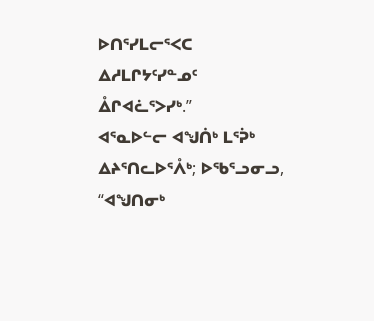ᐅᑎᕐᓯᒪᓕᕐᐸᑕ ᐃᓱᒪᒋᔭᑦᓯᓐᓄᑦ ᐂᒋᐊᓛᕐᐳᓯᒃ.”
ᐊᕐᓇᐅᓪᓕ ᐊᖑᑏᒃ ᒪᕐᕉᒃ ᐃᔨᕐᑎᓚᐅᕐᐰᒃ; ᐅᖃᕐᓗᓂᓗ, “ᐊᖑᑎᓂᒃ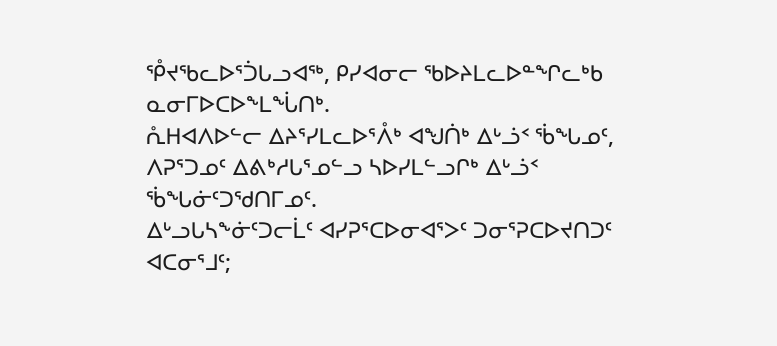ᕾᔪᖃᓚᐅᕐᑑᒐᓗᐊᖅ, ᑭᓯᐊᓂᓕ ᖃᐅᔨᒪᓚᐅᓐᖏᓚᒃᑲ ᓇᓂᒥᐅᑕᐅᖕᒪᖔᑎᒃ.
ᕅᕼᐊᐱᐅᓪᓕ ᐃᔨᕐᓯᒪᓚᐅᕐᐰᒃ ᐊᖑᑏᒃ ᐃᒡᓘᑉ ᖄᖓᓄᑦ, ᐱᕈᕐᑐᓄᑦ ᐃᕕᒃᓱᒐᕐᓄᓪᓗ ᓴᐅᓯᒪᓪᓗᒋᒃ ᐃᒡᓘᑉ ᖄᖓᓃᑦᑐᖁᑎᒥᓄᑦ.
ᐃᒡᓗᒐᓴᖕᓃᑦᑐᓕᒫᑦ ᐊᓯᕈᕐᑕᐅᓂᐊᕐᐳᑦ ᑐᓂᕐᕈᑕᐅᔪᑎᑐᑦ ᐊᑕᓂᕐᒧᑦ;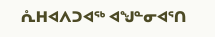ᕅᕼᐊᐱᑐᐊᖅ ᐊᖑᓐᓂᐊᕐᑎ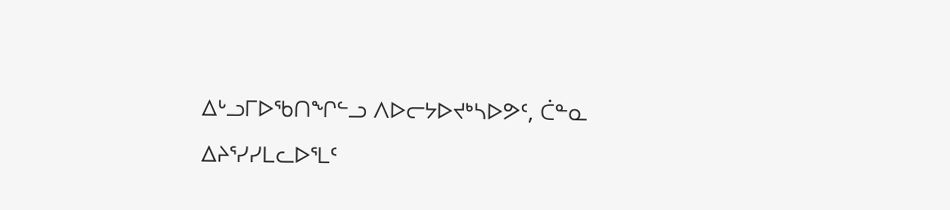ᐃᒡᓗᒥᐅᖃᑎᖏᓪᓗ ᐱᐅᓕᔭᐅᔪᒃᓴᐅᕗᑦ, ᑖᓐᓇ ᐃᔨᕐᓯᓯᒪᓚᐅᕐᒪᑦ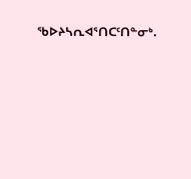ᖃᐅᔨᓴᕆᐊᕐᑎᑕᑦᑎᓐᓂᒃ.